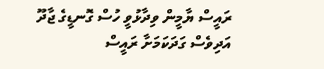ރައީސް ޔާމީން ވިދާޅުވީ ހުސް ގޮނޑީގެ ޖާދޫ އަދިވެސް ގަދަކަމަށާ ރައީސް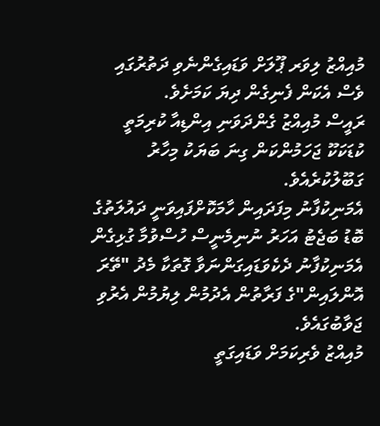މުއިއްޒު ލިވަރ ޕޫލަށް ވަޑައިގެންނެވި ދަތުރުގައި ވެސް އެކަން ފެނިގެން ދިޔަ ކަމަށެވެ.
ރައީސް މުއިއްޒު ގެންދަވަނި އިންޑިއާ ކުރިމަތީ ކުޑަކަކޫ ޖަހަމުންކަން ގިނަ ބަޔަކު މިހާރު ގަބޫލުކުރެއެވެ.
އެމަނިކުފާނު މިފަދައިން ހާމަކޮށްފައިވަނީ ދައުލަތުގެ ބޮޑު ބަޖެޓު އަހަރު ނުނިމެނީސް ހުސްވުމާ ގުޅިގެން އެމަނިކުފާނު ދެކެވަޑައިގަންނަވާ ގޮތަކާ މެދު "ތޭރަ އޮންލައިން"ގެ ފަރާތުން އެދުމުން ލިޔުމުން އެރުވި ޖަވާބުގައެވެ.
މުއިއްޒު ވެރިކަމަށް ވަޑައިގަތީ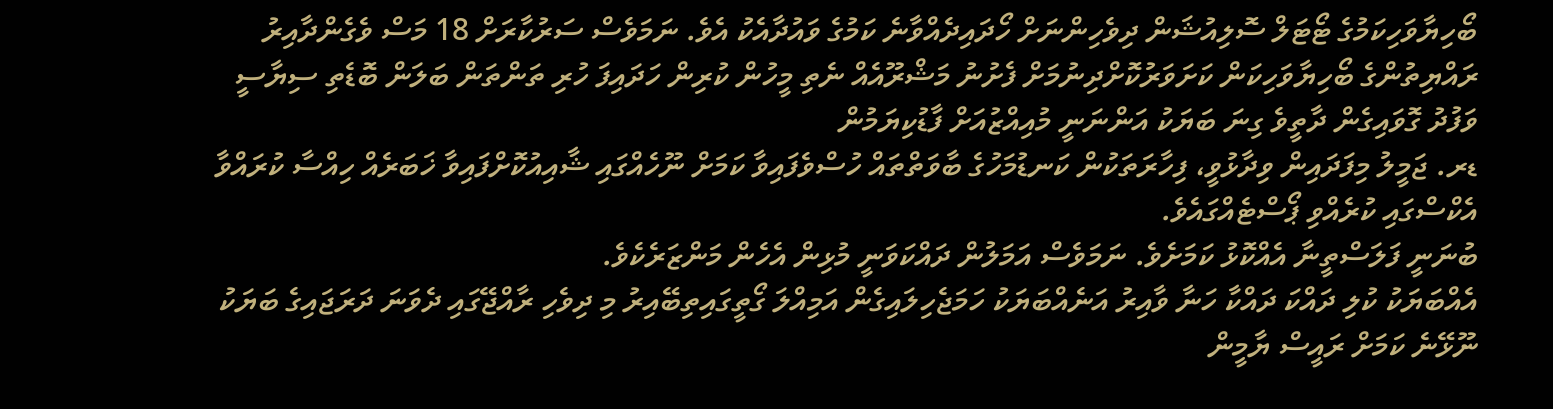ބޯހިޔާވަހިކަމުގެ ޓޯޓަލް ސޮލިއުޝަން ދިވެހިންނަށް ހޯދައިދެއްވާނެ ކަމުގެ ވައުދާއެކު އެވެ. ނަމަވެސް ސަރުކާރަށް 18 މަސް ވެގެންދާއިރު ރައްޔިތުންގެ ބޯހިޔާވަހިކަން ކަށަވަރުކޮށްދިނުމަށް ފެށުނު މަޝްރޫއެއް ނެތި މީހުން ކުރިން ހަދައިފަ ހުރި ތަންތަން ބަލަން ބޮޑެތި ސިޔާސީ ވަފުދު ގޮވައިގެން ދާތީވެ ގިނަ ބަޔަކު އަންނަނީ މުއިއްޒުއަށް ފާޑުކިޔަމުން
ޑރ. ޖަމީލު މިފަދައިން ވިދާޅުވީ، ފިހާރަތަކުން ކަނޑުމަހުގެ ބާވަތްތައް ހުސްވެފައިވާ ކަމަށް ނޫހެއްގައި ޝާއިއުކޮށްފައިވާ ޚަބަރެއް ހިއްސާ ކުރައްވާ އެކްސްގައި ކުރެއްވި ޕޯސްޓެއްގައެވެ.
ބުނަނީ ފަލަސްތީނާ އެއްކޮޅު ކަމަށެވެ. ނަމަވެސް އަމަލުން ދައްކަވަނީ މުޅިން އެހެން މަންޒަރެކެވެ.
އެއްބަޔަކު ކުލި ދައްކަ ދައްކާ ހަނާ ވާއިރު އަނެއްބަޔަކު ހަމަޖެހިލައިގެން އަމިއްލަ ގޯތީގައިތިބޭއިރު މި ދިވެހި ރާއްޖޭގައި ދެވަނަ ދަރަޖައިގެ ބަޔަކު ނޫޅޭނެ ކަމަށް ރައީސް ޔާމީން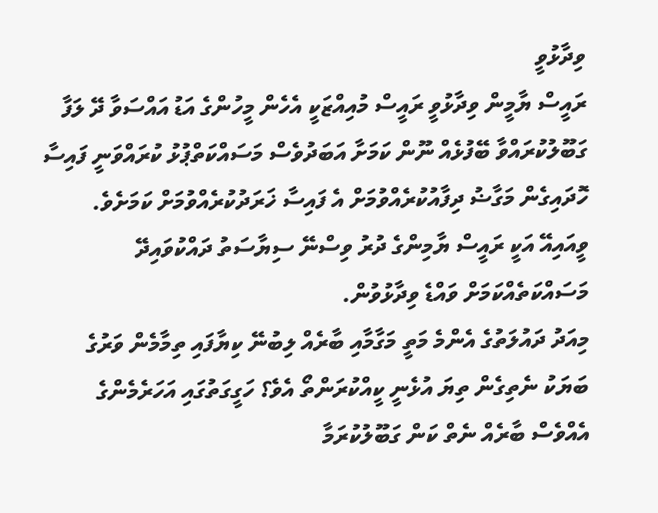ވިދާޅުވީ
ރައީސް ޔާމީން ވިދާޅުވީ ރައީސް މުއިއްޒަކީ އެހެން މީހުންގެ އަޑު އައްސަވާ ދޭ ލަފާ ގަބޫލުކުރައްވާ ބޭފުޅެއް ނޫން ކަމަށާ އަބަދުވެސް މަސައްކަތްޕުޅު ކުރައްވަނީ ފައިސާ ހޮދައިގެން މަގާޟު ދިފާއުކުރެއްވުމަށް އެ ފައިސާ ޚަރަދުކުރެއްވުމަށް ކަމަށެވެ.
ވީއައިއޭ އަކީ ރައީސް ޔާމިންގެ ދުރު ވިސްނޭ ސިޔާސަތު ދައްކުވައިދޭ މަސައްކަތެއްކަމަށް ވައްޑެ ވިދާޅުވުން.
މިއަދު ދައުލަތުގެ އެންމެ މަތީ މަގާމާއި ބާރެއް ލިބުނޭ ކިޔާފައި ތިމާމެން ވަރުގެ ބަޔަކު ނެތިގެން ތިޔަ އުޅެނީ ކީއްކުރަންތޯ އެވެ؟ ހަގީގަތުގައި އަހަރެމެންގެ އެއްވެސް ބާރެއް ނެތް ކަން ގަބޫލުކުރަމާ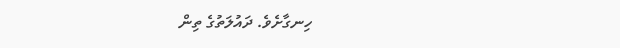ހިނގާށެވެ. ދައުލަތުގެ ތިން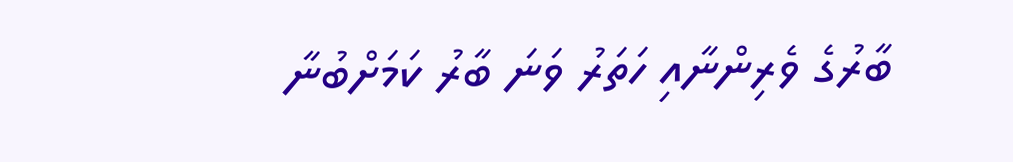ބާރުގެ ވެރިންނާއި ހަތަރު ވަނަ ބާރު ކަމަށްބުނާ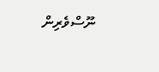ނޫސްވެރިން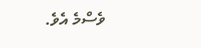ވެސްމެ އެވެ.